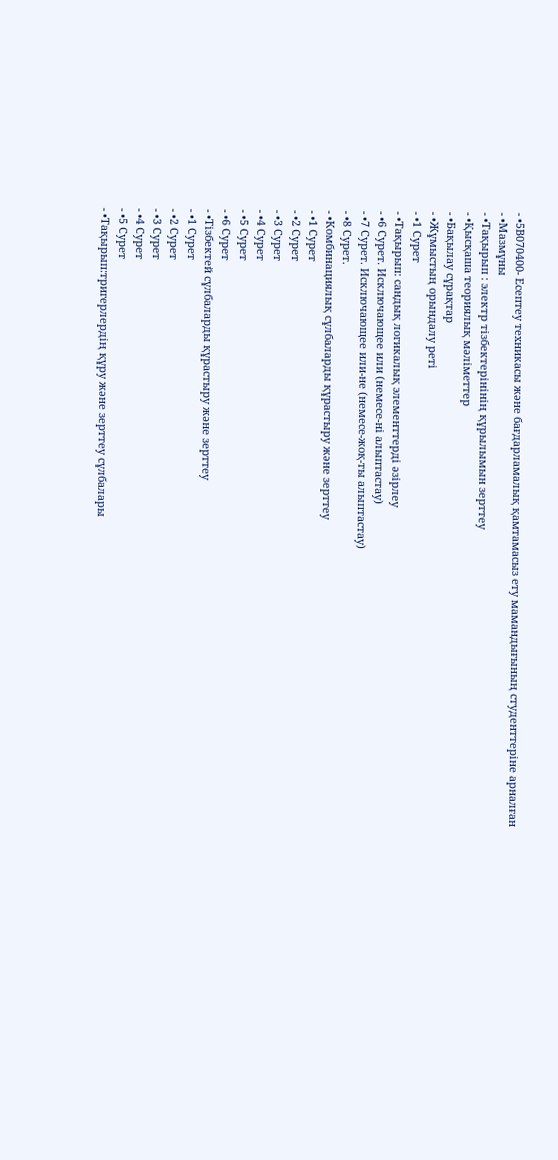- •5В070400- Есептеу техникасы және бағдарламалық қамтамасыз ету мамандығының студенттеріне арналған
- •Мазмұны
- •Тақырып : электр тізбектерінінің құрылымын зерттеу
- •Қысқаша теориялық мәліметтер
- •Бақылау сұрақтар
- •Жұмыстың орындалу реті
- •1 Сурет
- •Тақырып: сандық логикалық элементтерді әзірлеу
- •6 Сурет. Исключающее или (немесе-ні алыптастау)
- •7 Сурет. Исключающее или-не (немесе-жоқ-ты алыптастау)
- •8 Сурет.
- •Комбинациялық сұлбаларды құрастыру және зерттеу
- •1 Сурет
- •2 Сурет
- •3 Сурет
- •4 Сурет
- •5 Сурет
- •6 Сурет
- •Тізбектей сұлбаларды құрастыру және зерттеу
- •1 Сурет
- •2 Сурет
- •3 Сурет
- •4 Сурет
- •5 Сурет
- •Тақырып:тригерлердің құру және зерттеу сұлбалары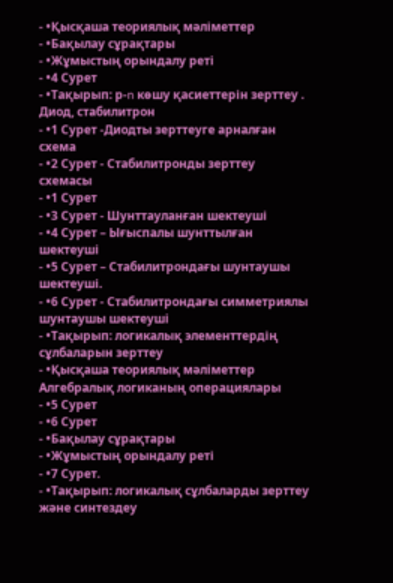- •Қысқаша теориялық мәліметтер
- •Бақылау сұрақтары
- •Жұмыстың орындалу реті
- •4 Сурет
- •Тақырып: р-n көшу қасиеттерін зерттеу . Диод, стабилитрон
- •1 Сурет -Диодты зерттеуге арналған схема
- •2 Сурет - Стабилитронды зерттеу схемасы
- •1 Сурет
- •3 Сурет - Шунттауланған шектеуші
- •4 Сурет – Ығыспалы шунттылған шектеуші
- •5 Сурет – Стабилитрондағы шунтаушы шектеуші.
- •6 Сурет - Стабилитрондағы симметриялы шунтаушы шектеуші
- •Тақырып: логикалық элементтердің сұлбаларын зерттеу
- •Қысқаша теориялық мәліметтер Алгебралық логиканың операциялары
- •5 Сурет
- •6 Сурет
- •Бақылау сұрақтары
- •Жұмыстың орындалу реті
- •7 Сурет.
- •Тақырып: логикалық сұлбаларды зерттеу және синтездеу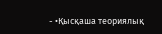- •Қысқаша теориялық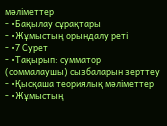мәліметтер
- •Бақылау сұрақтары
- •Жұмыстың орындалу реті
- •7 Сурет
- •Тақырып: сумматор (соммалаушы) сызбаларын зерттеу
- •Қысқаша теориялық мәліметтер
- •Жұмыстың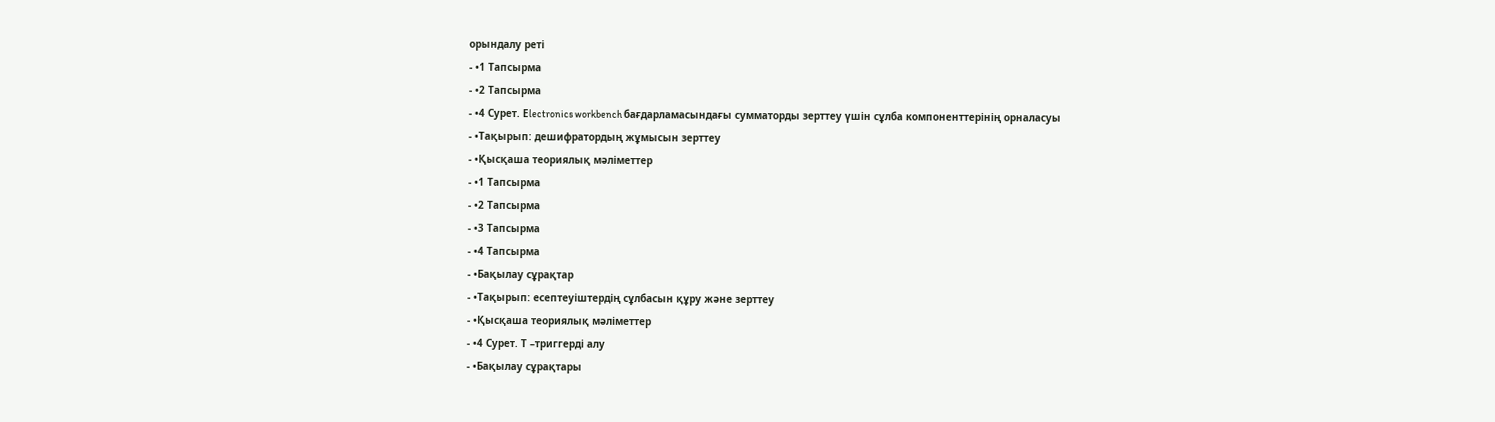орындалу реті
- •1 Тапсырма
- •2 Тапсырма
- •4 Сурет. Еlectronics workbench бағдарламасындағы сумматорды зерттеу үшін сұлба компоненттерінің орналасуы
- •Тақырып: дешифратордың жұмысын зерттеу
- •Қысқаша теориялық мәліметтер
- •1 Тапсырма
- •2 Тапсырма
- •3 Тапсырма
- •4 Тапсырма
- •Бақылау сұрақтар
- •Тақырып: есептеуіштердің сұлбасын құру және зерттеу
- •Қысқаша теориялық мәліметтер
- •4 Сурет. Т –триггерді алу
- •Бақылау сұрақтары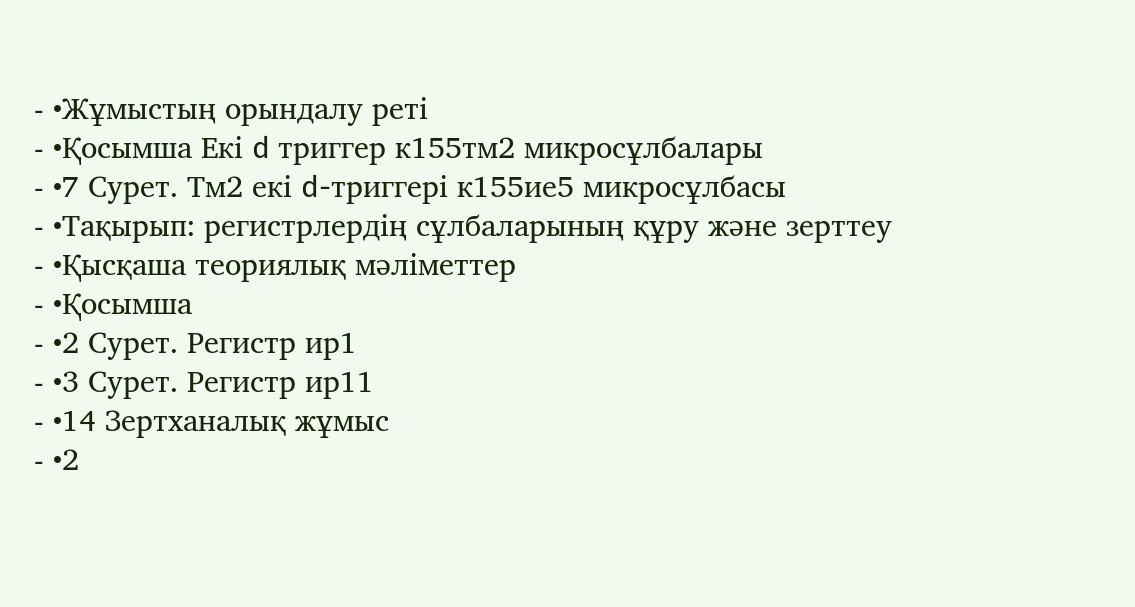- •Жұмыстың орындалу реті
- •Қосымша Екі d триггер к155тм2 микросұлбалары
- •7 Сурет. Тм2 екі d-триггері к155ие5 микросұлбасы
- •Тақырып: регистрлердің сұлбаларының құру және зерттеу
- •Қысқаша теориялық мәліметтер
- •Қосымша
- •2 Сурет. Регистр ир1
- •3 Сурет. Регистр ир11
- •14 Зертханалық жұмыс
- •2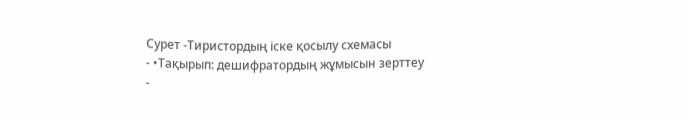Сурет -Тиристордың іске қосылу схемасы
- •Тақырып: дешифратордың жұмысын зерттеу
-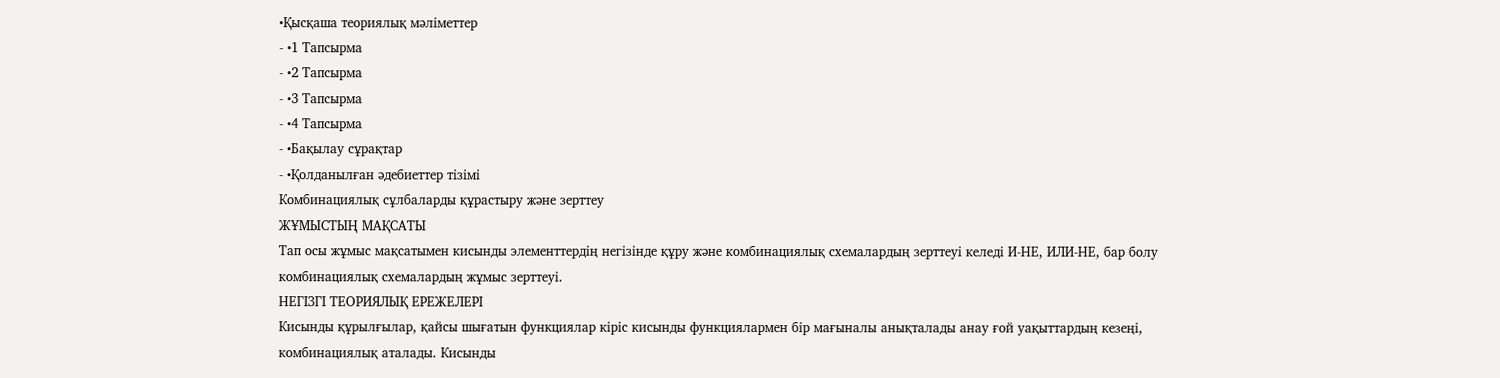•Қысқаша теориялық мәліметтер
- •1 Тапсырма
- •2 Тапсырма
- •3 Тапсырма
- •4 Тапсырма
- •Бақылау сұрақтар
- •Қолданылған әдебиеттер тізімі
Комбинациялық сұлбаларды құрастыру және зерттеу
ЖҰМЫСТЫҢ МАҚСАТЫ
Тап осы жұмыс мақсатымен кисынды элементтердің негізінде құру және комбинациялық схемалардың зерттеуі келеді И-НЕ, ИЛИ-НЕ, бар болу комбинациялық схемалардың жұмыс зерттеуі.
НЕГІЗГІ ТЕОРИЯЛЫҚ ЕРЕЖЕЛЕРІ
Кисынды құрылғылар, қайсы шығатын функциялар кіріс кисынды функциялармен бір мағыналы анықталады анау ғой уақыттардың кезеңі, комбинациялық аталады. Кисынды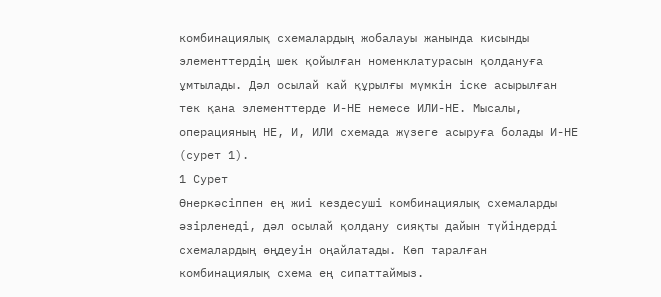комбинациялық схемалардың жобалауы жанында кисынды элементтердің шек қойылған номенклатурасын қолдануға ұмтылады. Дәл осылай кай құрылғы мүмкін іске асырылған тек қана элементтерде И-НЕ немесе ИЛИ-НЕ. Мысалы, операцияның НЕ, И, ИЛИ схемада жүзеге асыруға болады И-НЕ (сурет 1).
1 Сурет
Өнеркәсіппен ең жиі кездесуші комбинациялық схемаларды әзірленеді, дәл осылай қолдану сияқты дайын түйіндерді схемалардың өңдеуін оңайлатады. Көп таралған комбинациялық схема ең сипаттаймыз.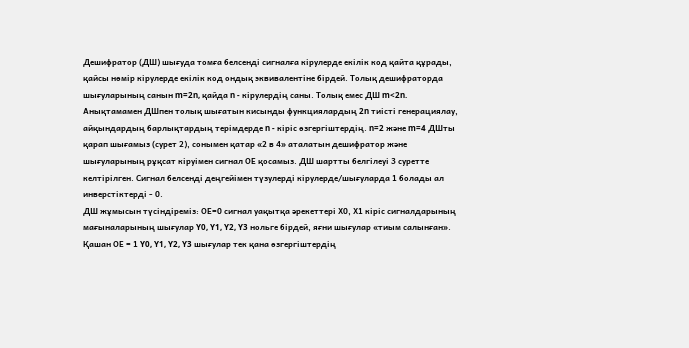Дешифратор (ДШ) шығуда томға белсенді сигналға кірулерде екілік код қайта құрады, қайсы нөмір кірулерде екілік код ондық эквивалентіне бірдей. Толық дешифраторда шығуларының санын m=2n, қайда n - кірулердің саны. Толық емес ДШ m<2n. Анықтамамен ДШпен толық шығатын кисынды функциялардың 2n тиісті генерациялау, айқындардың барлықтардың терімдерде n - кіріс өзгергіштердің. n=2 және m=4 ДШты қарап шығамыз (сурет 2), сонымен қатар «2 в 4» аталатын дешифратор және шығуларының рұқсат кіруімен сигнал ОЕ қосамыз. ДШ шартты белгілеуі 3 суретте келтірілген. Сигнал белсенді деңгейімен түзулерді кірулерде/шығуларда 1 болады ал инверстіктерді - 0.
ДШ жұмысын түсіндіреміз: ОЕ=0 сигнал уақытқа әрекеттері Х0, Х1 кіріс сигналдарының мағыналарының шығулар Y0, Y1, Y2, Y3 нольге бірдей, яғни шығулар «тиым салынған». Қашан ОЕ = 1 Y0, Y1, Y2, Y3 шығулар тек қана өзгергіштердің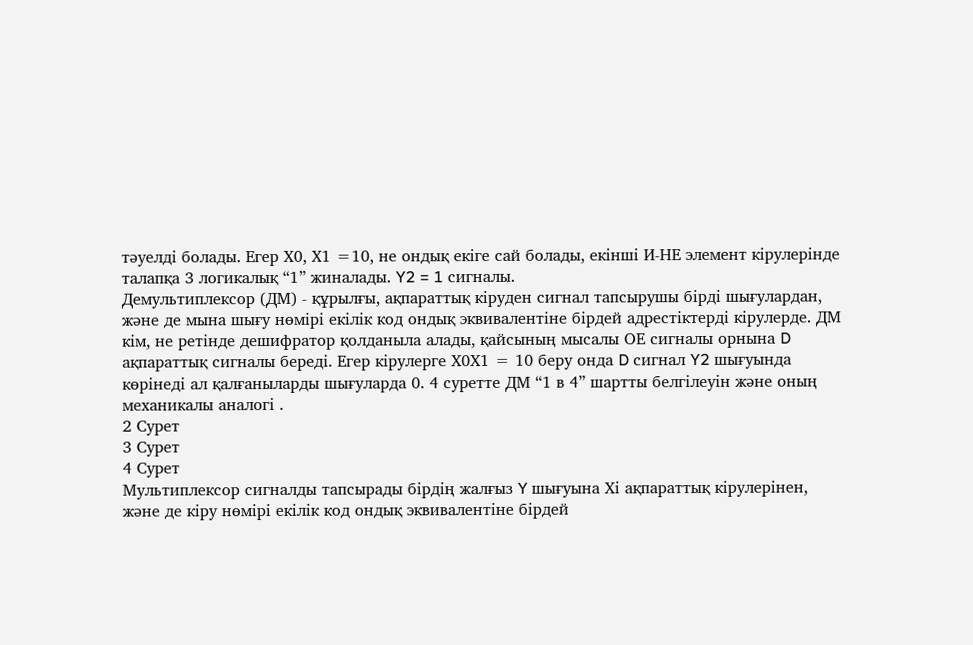тәуелді болады. Егер Х0, Х1 =10, не ондық екіге сай болады, екінші И-НЕ элемент кірулерінде талапқа 3 логикалық “1” жиналады. Y2 = 1 сигналы.
Демультиплексор (ДМ) - құрылғы, ақпараттық кіруден сигнал тапсырушы бірді шығулардан, және де мына шығу нөмірі екілік код ондық эквивалентіне бірдей адрестіктерді кірулерде. ДМ кім, не ретінде дешифратор қолданыла алады, қайсының мысалы ОЕ сигналы орнына D ақпараттық сигналы береді. Егер кірулерге Х0Х1 = 10 беру онда D сигнал Y2 шығуында көрінеді ал қалғаныларды шығуларда 0. 4 суретте ДМ “1 в 4” шартты белгілеуін және оның механикалы аналогі .
2 Сурет
3 Сурет
4 Сурет
Мультиплексор сигналды тапсырады бірдің жалғыз Y шығуына Хi ақпараттық кірулерінен, және де кіру нөмірі екілік код ондық эквивалентіне бірдей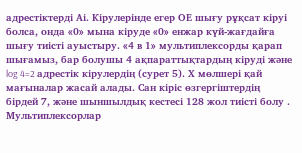адрестіктерді Аi. Кірулерінде егер ОЕ шығу рұқсат кіруі болса, онда «0» мына кіруде «0» енжар күй-жағдайға шығу тиісті ауыстыру. «4 в 1» мультиплексорды қарап шығамыз, бар болушы 4 ақпараттықтардың кіруді және log 4=2 адрестік кірулердің (сурет 5). Х мөлшері қай мағыналар жасай алады. Сан кіріс өзгергіштердің бірдей 7, және шыншылдық кестесі 128 жол тиісті болу .
Мультиплексорлар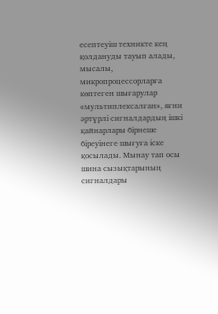есептеуіш техникте кең қолдануды тауып алады, мысалы, микропроцессорларға көптеген шығарулар «мультиплексалған», яғни әртүрлі сигналдардың ішкі қайнарлары бірнеше біреуінеге шығуға іске қосылады. Мынау тап осы шина сызықтарының сигналдары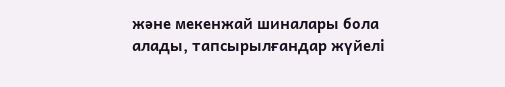және мекенжай шиналары бола алады, тапсырылғандар жүйелі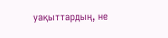уақыттардың, не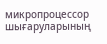микропроцессор шығаруларының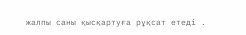жалпы саны қысқартуға рұқсат етеді .